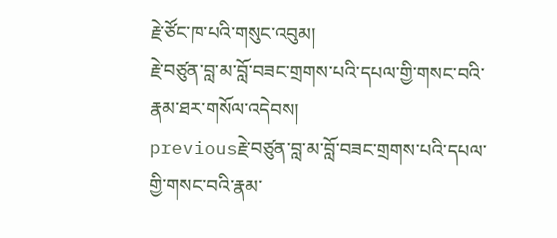རྗེ་ཙོང་ཁ་པའི་གསུང་འབུམ།
རྗེ་བཙུན་བླ་མ་བློ་བཟང་གྲགས་པའི་དཔལ་གྱི་གསང་བའི་རྣམ་ཐར་གསོལ་འདེབས།
previousརྗེ་བཙུན་བླ་མ་བློ་བཟང་གྲགས་པའི་དཔལ་གྱི་གསང་བའི་རྣམ་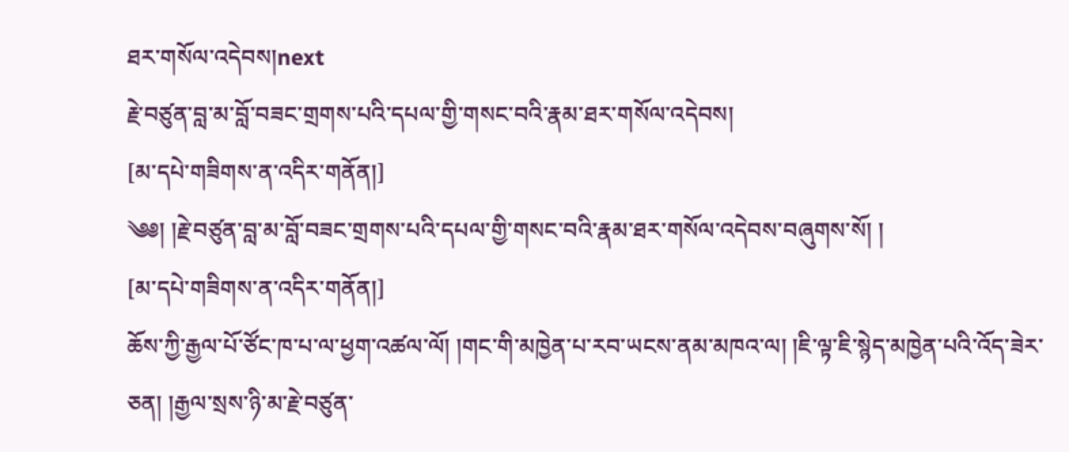ཐར་གསོལ་འདེབས།next
རྗེ་བཙུན་བླ་མ་བློ་བཟང་གྲགས་པའི་དཔལ་གྱི་གསང་བའི་རྣམ་ཐར་གསོལ་འདེབས།
[མ་དཔེ་གཟིགས་ན་འདིར་གནོན།]
༄༅། །རྗེ་བཙུན་བླ་མ་བློ་བཟང་གྲགས་པའི་དཔལ་གྱི་གསང་བའི་རྣམ་ཐར་གསོལ་འདེབས་བཞུགས་སོ། །
[མ་དཔེ་གཟིགས་ན་འདིར་གནོན།]
ཆོས་ཀྱི་རྒྱལ་པོ་ཙོང་ཁ་པ་ལ་ཕྱག་འཚལ་ལོ། །གང་གི་མཁྱེན་པ་རབ་ཡངས་ནམ་མཁའ་ལ། །ཇི་ལྟ་ཇི་སྙེད་མཁྱེན་པའི་འོད་ཟེར་ཅན། །རྒྱལ་སྲས་ཉི་མ་རྗེ་བཙུན་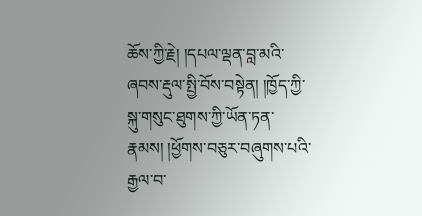ཆོས་ཀྱི་རྗེ། །དཔལ་ལྡན་བླ་མའི་ཞབས་རྡུལ་སྤྱི་བོས་བསྟེན། །ཁྱོད་ཀྱི་སྐུ་གསུང་ཐུགས་ཀྱི་ཡོན་ཏན་རྣམས། །ཕྱོགས་བཅུར་བཞུགས་པའི་རྒྱལ་བ་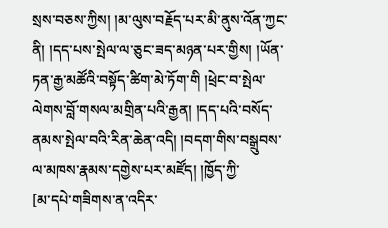སྲས་བཅས་ཀྱིས། །མ་ལུས་བརྗོད་པར་མི་ནུས་འོན་ཀྱང་ནི། །དད་པས་སྤེལ་ལ་ཅུང་ཟད་མཉན་པར་གྱིས། །ཡོན་ཏན་རྒྱ་མཚོའི་བསྟོད་ཚིག་མེ་ཏོག་གི །ཕྲེང་བ་སྤེལ་ལེགས་བློ་གསལ་མགྲིན་པའི་རྒྱན། །དད་པའི་བསོད་ནམས་སྤེལ་བའི་རིན་ཆེན་འདི། །བདག་གིས་བསྒྲུབས་ལ་མཁས་རྣམས་དགྱེས་པར་མཛོད། །ཁྱོད་ཀྱི་
[མ་དཔེ་གཟིགས་ན་འདིར་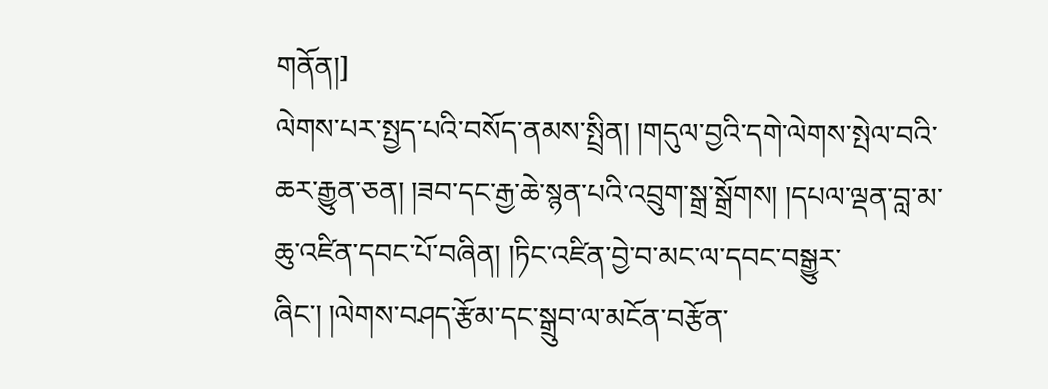གནོན།]
ལེགས་པར་སྤྱད་པའི་བསོད་ནམས་སྤྲིན། །གདུལ་བྱའི་དགེ་ལེགས་སྤེལ་བའི་ཆར་རྒྱུན་ཅན། །ཟབ་དང་རྒྱ་ཆེ་སྙན་པའི་འབྲུག་སྒྲ་སྒྲོགས། །དཔལ་ལྡན་བླ་མ་ཆུ་འཛིན་དབང་པོ་བཞིན། །ཏིང་འཛིན་བྱེ་བ་མང་ལ་དབང་བསྒྱུར་ཞིང་། །ལེགས་བཤད་རྩོམ་དང་སྒྲུབ་ལ་མངོན་བརྩོན་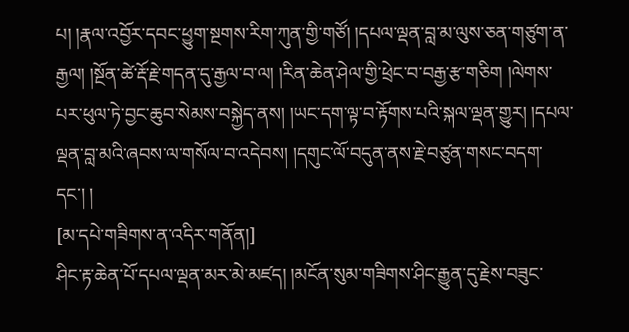པ། །རྣལ་འབྱོར་དབང་ཕྱུག་སྔགས་རིག་ཀུན་གྱི་གཙོ། །དཔལ་ལྡན་བླ་མ་ལུས་ཅན་གཙུག་ན་རྒྱལ། །སྔོན་ཚེ་རྡོ་རྗེ་གདན་དུ་རྒྱལ་བ་ལ། །རིན་ཆེན་ཤེལ་གྱི་ཕྲེང་བ་བརྒྱ་རྩ་གཅིག །ལེགས་པར་ཕུལ་ཏེ་བྱང་ཆུབ་སེམས་བསྐྱེད་ནས། །ཡང་དག་ལྟ་བ་རྟོགས་པའི་སྐལ་ལྡན་གྱུར། །དཔལ་ལྡན་བླ་མའི་ཞབས་ལ་གསོལ་བ་འདེབས། །དགུང་ལོ་བདུན་ནས་རྗེ་བཙུན་གསང་བདག་དང་། །
[མ་དཔེ་གཟིགས་ན་འདིར་གནོན།]
ཤིང་རྟ་ཆེན་པོ་དཔལ་ལྡན་མར་མེ་མཛད། །མངོན་སུམ་གཟིགས་ཤིང་རྒྱུན་དུ་རྗེས་བཟུང་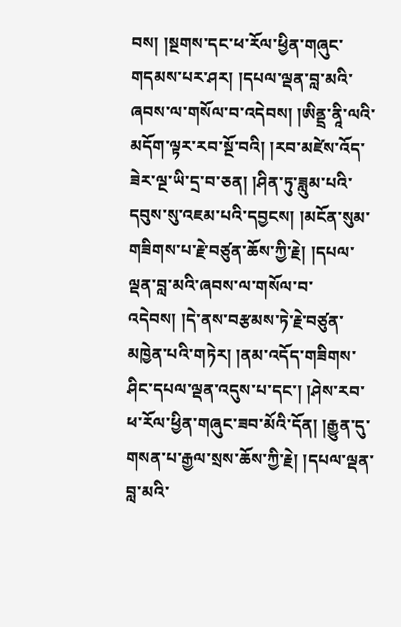བས། །སྔགས་དང་ཕ་རོལ་ཕྱིན་གཞུང་གདམས་པར་ཤར། །དཔལ་ལྡན་བླ་མའི་ཞབས་ལ་གསོལ་བ་འདེབས། །ཨིནྡྲ་ནཱི་ལའི་མདོག་ལྟར་རབ་སྔོ་བའི། །རབ་མཛེས་འོད་ཟེར་ལྔ་ཡི་དྲ་བ་ཅན། །ཤིན་ཏུ་ཟླུམ་པའི་དབུས་སུ་འཇམ་པའི་དབྱངས། །མངོན་སུམ་གཟིགས་པ་རྗེ་བཙུན་ཆོས་ཀྱི་རྗེ། །དཔལ་ལྡན་བླ་མའི་ཞབས་ལ་གསོལ་བ་འདེབས། །དེ་ནས་བརྩམས་ཏེ་རྗེ་བཙུན་མཁྱེན་པའི་གཏེར། །ནམ་འདོད་གཟིགས་ཤིང་དཔལ་ལྡན་འདུས་པ་དང་། །ཤེས་རབ་ཕ་རོལ་ཕྱིན་གཞུང་ཟབ་མོའི་དོན། །རྒྱུན་དུ་གསན་པ་རྒྱལ་སྲས་ཆོས་ཀྱི་རྗེ། །དཔལ་ལྡན་བླ་མའི་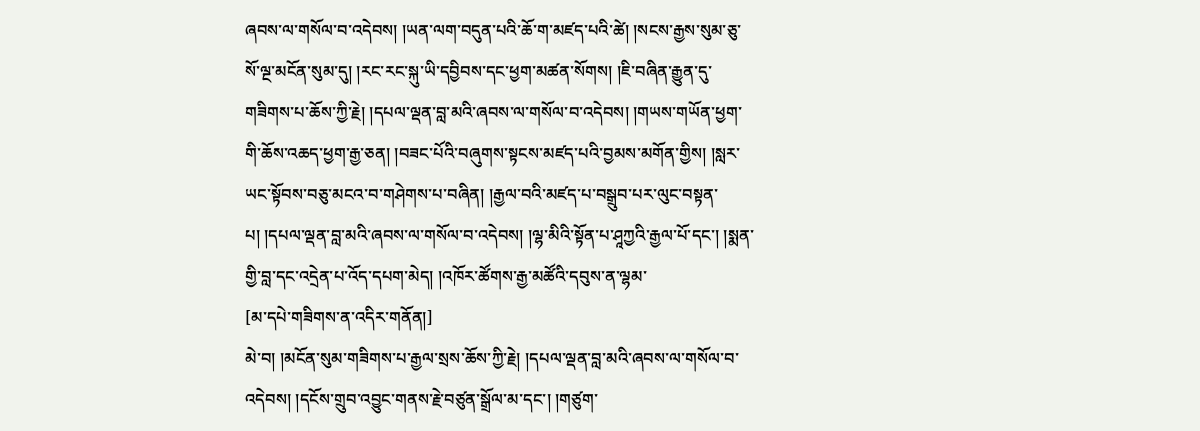ཞབས་ལ་གསོལ་བ་འདེབས། །ཡན་ལག་བདུན་པའི་ཆོ་ག་མཛད་པའི་ཚེ། །སངས་རྒྱས་སུམ་ཅུ་སོ་ལྔ་མངོན་སུམ་དུ། །རང་རང་སྐུ་ཡི་དབྱིབས་དང་ཕྱག་མཚན་སོགས། །ཇི་བཞིན་རྒྱུན་དུ་གཟིགས་པ་ཆོས་ཀྱི་རྗེ། །དཔལ་ལྡན་བླ་མའི་ཞབས་ལ་གསོལ་བ་འདེབས། །གཡས་གཡོན་ཕྱག་གི་ཆོས་འཆད་ཕྱག་རྒྱ་ཅན། །བཟང་པོའི་བཞུགས་སྟངས་མཛད་པའི་བྱམས་མགོན་གྱིས། །སླར་ཡང་སྟོབས་བཅུ་མངའ་བ་གཤེགས་པ་བཞིན། །རྒྱལ་བའི་མཛད་པ་བསྒྲུབ་པར་ལུང་བསྟན་པ། །དཔལ་ལྡན་བླ་མའི་ཞབས་ལ་གསོལ་བ་འདེབས། །ལྷ་མིའི་སྟོན་པ་ཤཱཀྱའི་རྒྱལ་པོ་དང་། །སྨན་གྱི་བླ་དང་འདྲེན་པ་འོད་དཔག་མེད། །འཁོར་ཚོགས་རྒྱ་མཚོའི་དབུས་ན་ལྷམ་
[མ་དཔེ་གཟིགས་ན་འདིར་གནོན།]
མེ་བ། །མངོན་སུམ་གཟིགས་པ་རྒྱལ་སྲས་ཆོས་ཀྱི་རྗེ། །དཔལ་ལྡན་བླ་མའི་ཞབས་ལ་གསོལ་བ་འདེབས། །དངོས་གྲུབ་འབྱུང་གནས་རྗེ་བཙུན་སྒྲོལ་མ་དང་། །གཙུག་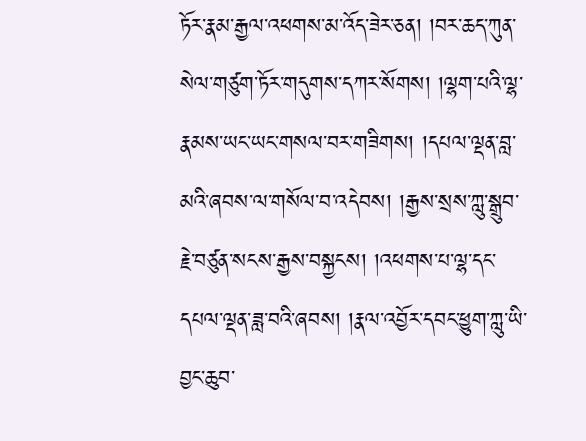ཏོར་རྣམ་རྒྱལ་འཕགས་མ་འོད་ཟེར་ཅན། །བར་ཆད་ཀུན་སེལ་གཙུག་ཏོར་གདུགས་དཀར་སོགས། །ལྷག་པའི་ལྷ་རྣམས་ཡང་ཡང་གསལ་བར་གཟིགས། །དཔལ་ལྡན་བླ་མའི་ཞབས་ལ་གསོལ་བ་འདེབས། །རྒྱས་སྲས་ཀླུ་སྒྲུབ་རྗེ་བཙུན་སངས་རྒྱས་བསྐྱངས། །འཕགས་པ་ལྷ་དང་དཔལ་ལྡན་ཟླ་བའི་ཞབས། །རྣལ་འབྱོར་དབང་ཕྱུག་ཀླུ་ཡི་བྱང་ཆུབ་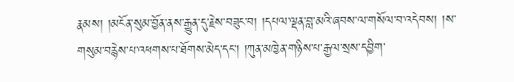རྣམས། །མངོན་སུམ་བྱོན་ནས་རྒྱུན་དུ་རྗེས་བཟུང་བ། །དཔལ་ལྡན་བླ་མའི་ཞབས་ལ་གསོལ་བ་འདེབས། །ས་གསུམ་བརྙེས་པ་འཕགས་པ་ཐོགས་མེད་དང་། །ཀུན་མཁྱེན་གཉིས་པ་རྒྱལ་སྲས་དབྱིག་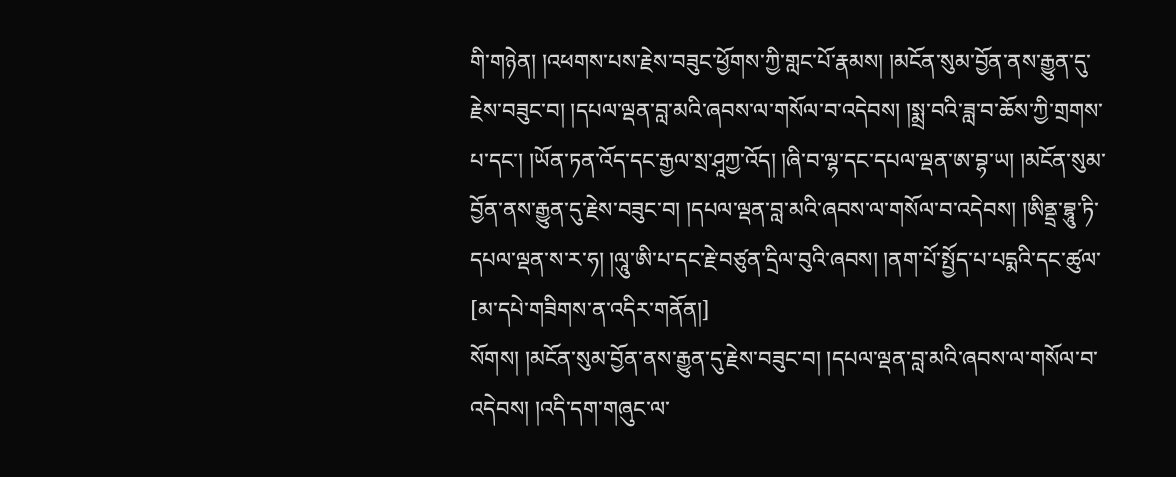གི་གཉེན། །འཕགས་པས་རྗེས་བཟུང་ཕྱོགས་ཀྱི་གླང་པོ་རྣམས། །མངོན་སུམ་བྱོན་ནས་རྒྱུན་དུ་རྗེས་བཟུང་བ། །དཔལ་ལྡན་བླ་མའི་ཞབས་ལ་གསོལ་བ་འདེབས། །སྨྲ་བའི་ཟླ་བ་ཆོས་ཀྱི་གྲགས་པ་དང་། །ཡོན་ཏན་འོད་དང་རྒྱལ་སྲ་ཤཱཀྱ་འོད། །ཞི་བ་ལྷ་དང་དཔལ་ལྡན་ཨ་བྷ་ཡ། །མངོན་སུམ་བྱོན་ནས་རྒྱུན་དུ་རྗེས་བཟུང་བ། །དཔལ་ལྡན་བླ་མའི་ཞབས་ལ་གསོལ་བ་འདེབས། །ཨིནྡྲ་བྷཱུ་ཏི་དཔལ་ལྡན་ས་ར་ཧ། །ལཱུ་ཨི་པ་དང་རྗེ་བཙུན་དྲིལ་བུའི་ཞབས། །ནག་པོ་སྤྱོད་པ་པདྨའི་དང་ཚུལ་
[མ་དཔེ་གཟིགས་ན་འདིར་གནོན།]
སོགས། །མངོན་སུམ་བྱོན་ནས་རྒྱུན་དུ་རྗེས་བཟུང་བ། །དཔལ་ལྡན་བླ་མའི་ཞབས་ལ་གསོལ་བ་འདེབས། །འདི་དག་གཞུང་ལ་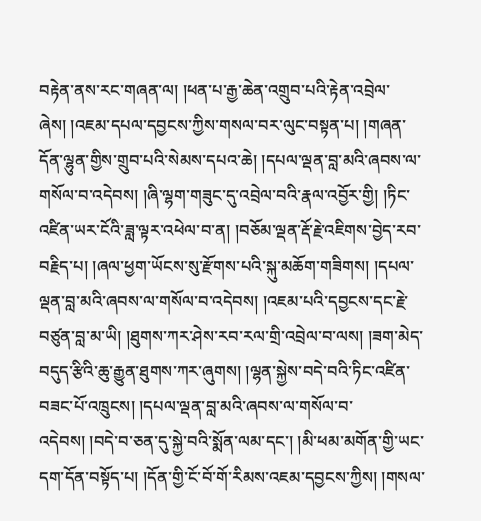བརྟེན་ནས་རང་གཞན་ལ། །ཕན་པ་རྒྱ་ཆེན་འགྲུབ་པའི་རྟེན་འབྲེལ་ཞེས། །འཇམ་དཔལ་དབྱངས་ཀྱིས་གསལ་བར་ལུང་བསྟན་པ། །གཞན་དོན་ལྷུན་གྱིས་གྲུབ་པའི་སེམས་དཔའ་ཆེ། །དཔལ་ལྡན་བླ་མའི་ཞབས་ལ་གསོལ་བ་འདེབས། །ཞི་ལྷག་གཟུང་དུ་འབྲེལ་བའི་རྣལ་འབྱོར་གྱི། །ཏིང་འཛིན་ཡར་ངོའི་ཟླ་ལྟར་འཕེལ་བ་ན། །བཅོམ་ལྡན་རྡོ་རྗེ་འཇིགས་བྱེད་རབ་བརྗིད་པ། །ཞལ་ཕྱག་ཡོངས་སུ་རྫོགས་པའི་སྐུ་མཆོག་གཟིགས། །དཔལ་ལྡན་བླ་མའི་ཞབས་ལ་གསོལ་བ་འདེབས། །འཇམ་པའི་དབྱངས་དང་རྗེ་བཙུན་བླ་མ་ཡི། །ཐུགས་ཀར་ཤེས་རབ་རལ་གྲི་འབྲེལ་བ་ལས། །ཟག་མེད་བདུད་རྩིའི་ཆུ་རྒྱུན་ཐུགས་ཀར་ཞུགས། །ལྷན་སྐྱེས་བདེ་བའི་ཏིང་འཛིན་བཟང་པོ་འཁྲུངས། །དཔལ་ལྡན་བླ་མའི་ཞབས་ལ་གསོལ་བ་འདེབས། །བདེ་བ་ཅན་དུ་སྐྱེ་བའི་སྨོན་ལམ་དང་། །མི་ཕམ་མགོན་གྱི་ཡང་དག་དོན་བསྟོད་པ། །དོན་གྱི་ངོ་བོ་གོ་རིམས་འཇམ་དབྱངས་ཀྱིས། །གསལ་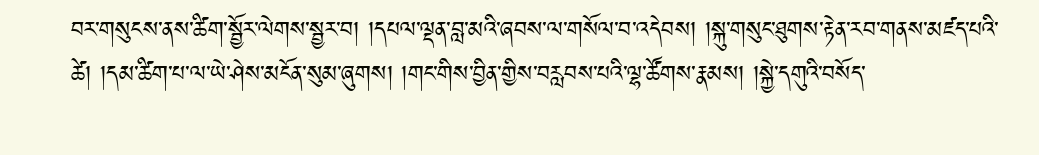བར་གསུངས་ནས་ཚིག་སྦྱོར་ལེགས་སྦྱར་བ། །དཔལ་ལྡན་བླ་མའི་ཞབས་ལ་གསོལ་བ་འདེབས། །སྐུ་གསུང་ཐུགས་རྟེན་རབ་གནས་མཛད་པའི་ཚེ། །དམ་ཚིག་པ་ལ་ཡེ་ཤེས་མངོན་སུམ་ཞུགས། །གང་གིས་བྱིན་གྱིས་བརླབས་པའི་ལྷ་ཚོགས་རྣམས། །སྐྱེ་དགུའི་བསོད་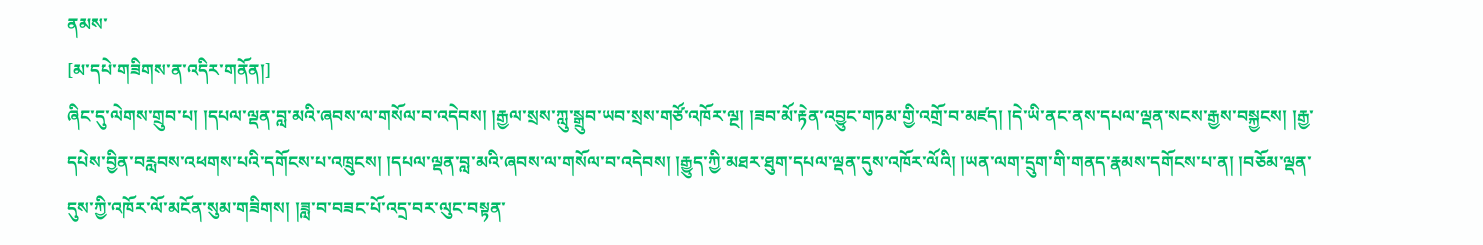ནམས་
[མ་དཔེ་གཟིགས་ན་འདིར་གནོན།]
ཞིང་དུ་ལེགས་གྲུབ་པ། །དཔལ་ལྡན་བླ་མའི་ཞབས་ལ་གསོལ་བ་འདེབས། །རྒྱལ་སྲས་ཀླུ་སྒྲུབ་ཡབ་སྲས་གཙོ་འཁོར་ལྔ། །ཟབ་མོ་རྟེན་འབྱུང་གཏམ་གྱི་འགྲོ་བ་མཛད། །དེ་ཡི་ནང་ནས་དཔལ་ལྡན་སངས་རྒྱས་བསྐྱངས། །རྒྱ་དཔེས་བྱིན་བརླབས་འཕགས་པའི་དགོངས་པ་འཁྲུངས། །དཔལ་ལྡན་བླ་མའི་ཞབས་ལ་གསོལ་བ་འདེབས། །རྒྱུད་ཀྱི་མཐར་ཐུག་དཔལ་ལྡན་དུས་འཁོར་ལོའི། །ཡན་ལག་དྲུག་གི་གནད་རྣམས་དགོངས་པ་ན། །བཅོམ་ལྡན་དུས་ཀྱི་འཁོར་ལོ་མངོན་སུམ་གཟིགས། །ཟླ་བ་བཟང་པོ་འདྲ་བར་ལུང་བསྟན་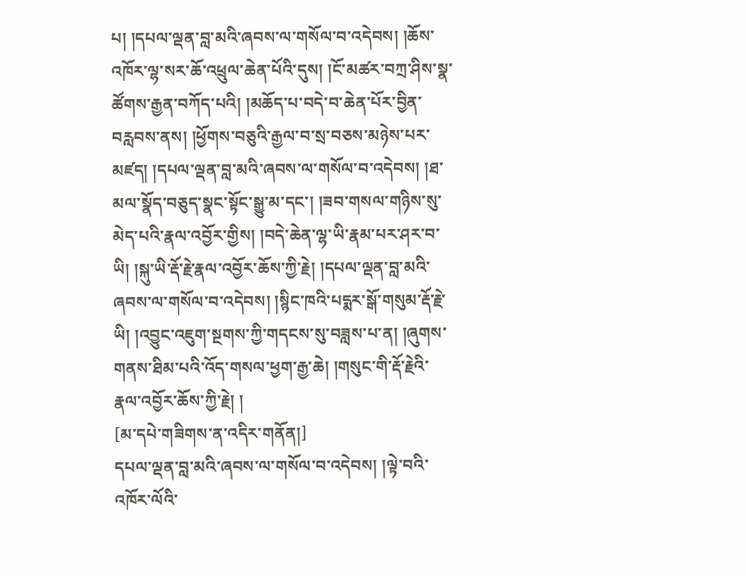པ། །དཔལ་ལྡན་བླ་མའི་ཞབས་ལ་གསོལ་བ་འདེབས། །ཆོས་འཁོར་ལྷ་སར་ཆོ་འཕྲུལ་ཆེན་པོའི་དུས། །ངོ་མཚར་བཀྲ་ཤིས་སྣ་ཚོགས་རྒྱན་བཀོད་པའི། །མཆོད་པ་བདེ་བ་ཆེན་པོར་བྱིན་བརླབས་ནས། །ཕྱོགས་བཅུའི་རྒྱལ་བ་སྲ་བཅས་མཉེས་པར་མཛད། །དཔལ་ལྡན་བླ་མའི་ཞབས་ལ་གསོལ་བ་འདེབས། །ཐ་མལ་སྣོད་བཅུད་སྣང་སྟོང་སྒྱུ་མ་དང་། །ཟབ་གསལ་གཉིས་སུ་མེད་པའི་རྣལ་འབྱོར་གྱིས། །བདེ་ཆེན་ལྷ་ཡི་རྣམ་པར་ཤར་བ་ཡི། །སྐུ་ཡི་རྡོ་རྗེ་རྣལ་འབྱོར་ཆོས་ཀྱི་རྗེ། །དཔལ་ལྡན་བླ་མའི་ཞབས་ལ་གསོལ་བ་འདེབས། །སྙིང་ཁའི་པདྨར་སྒོ་གསུམ་རྡོ་རྗེ་ཡི། །འབྱུང་འཇུག་སྔགས་ཀྱི་གདངས་སུ་བཟླས་པ་ན། །ཞུགས་གནས་ཐིམ་པའི་འོད་གསལ་ཕྱག་རྒྱ་ཆེ། །གསུང་གི་རྡོ་རྗེའི་རྣལ་འབྱོར་ཆོས་ཀྱི་རྗེ། །
[མ་དཔེ་གཟིགས་ན་འདིར་གནོན།]
དཔལ་ལྡན་བླ་མའི་ཞབས་ལ་གསོལ་བ་འདེབས། །ལྟེ་བའི་འཁོར་ལོའི་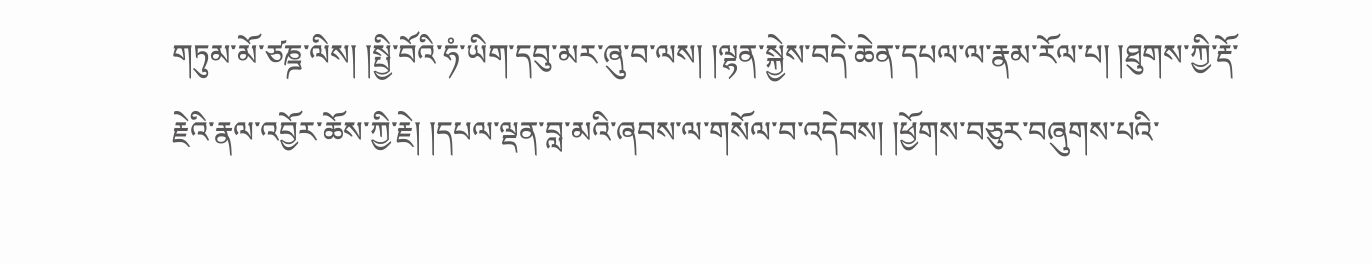གཏུམ་མོ་ཙཎྜ་ལིས། །སྤྱི་བོའི་ཧཾ་ཡིག་དབུ་མར་ཞུ་བ་ལས། །ལྷན་སྐྱེས་བདེ་ཆེན་དཔལ་ལ་རྣམ་རོལ་པ། །ཐུགས་ཀྱི་རྡོ་རྗེའི་རྣལ་འབྱོར་ཆོས་ཀྱི་རྗེ། །དཔལ་ལྡན་བླ་མའི་ཞབས་ལ་གསོལ་བ་འདེབས། །ཕྱོགས་བཅུར་བཞུགས་པའི་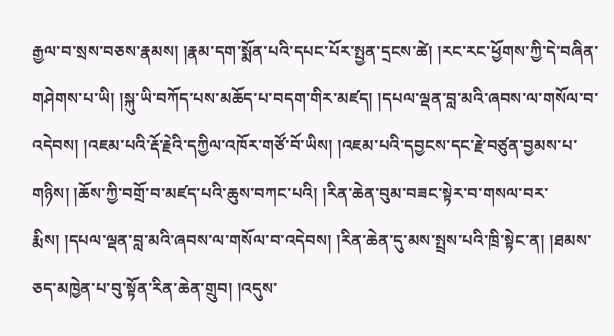རྒྱལ་བ་སྲས་བཅས་རྣམས། །རྣམ་དག་སྨོན་པའི་དཔང་པོར་སྤྱན་དྲངས་ཚེ། །རང་རང་ཕྱོགས་ཀྱི་དེ་བཞིན་གཤེགས་པ་ཡི། །སྐུ་ཡི་བཀོད་པས་མཆོད་པ་བདག་གིར་མཛད། །དཔལ་ལྡན་བླ་མའི་ཞབས་ལ་གསོལ་བ་འདེབས། །འཇམ་པའི་རྡོ་རྗེའི་དཀྱིལ་འཁོར་གཙོ་བོ་ཡིས། །འཇམ་པའི་དབྱངས་དང་རྗེ་བཙུན་བྱམས་པ་གཉིས། །ཆོས་ཀྱི་བགྲོ་བ་མཛད་པའི་ཆུས་བཀང་པའི། །རིན་ཆེན་བུམ་བཟང་སྟེར་བ་གསལ་བར་རྨིས། །དཔལ་ལྡན་བླ་མའི་ཞབས་ལ་གསོལ་བ་འདེབས། །རིན་ཆེན་དུ་མས་སྤྲས་པའི་ཁྲི་སྟེང་ན། །ཐམས་ཅད་མཁྱེན་པ་བུ་སྟོན་རིན་ཆེན་གྲུབ། །འདུས་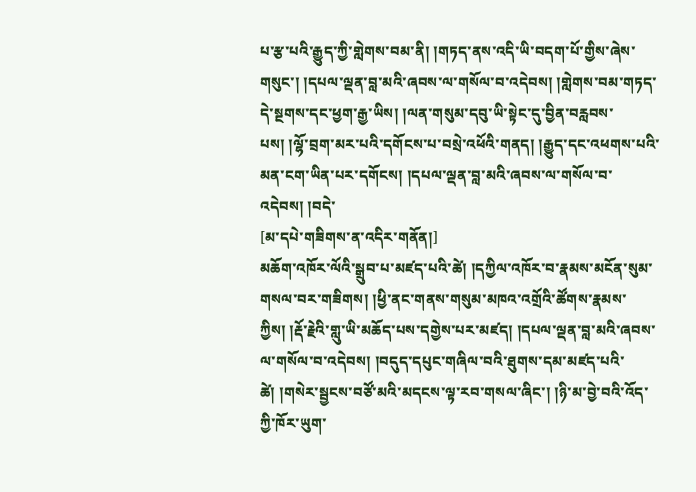པ་རྩ་པའི་རྒྱུད་ཀྱི་གླེགས་བམ་ནི། །གཏད་ནས་འདི་ཡི་བདག་པོ་གྱིས་ཞེས་གསུང་། །དཔལ་ལྡན་བླ་མའི་ཞབས་ལ་གསོལ་བ་འདེབས། །གླེགས་བམ་གཏད་དེ་སྔགས་དང་ཕྱག་རྒྱ་ཡིས། །ལན་གསུམ་དབུ་ཡི་སྟེང་དུ་བྱིན་བརླབས་པས། །ལྷོ་བྲག་མར་པའི་དགོངས་པ་བསྲེ་འཕོའི་གནད། །རྒྱུད་དང་འཕགས་པའི་མན་ངག་ཡིན་པར་དགོངས། །དཔལ་ལྡན་བླ་མའི་ཞབས་ལ་གསོལ་བ་འདེབས། །བདེ་
[མ་དཔེ་གཟིགས་ན་འདིར་གནོན།]
མཆོག་འཁོར་ལོའི་སྒྲུབ་པ་མཛད་པའི་ཚེ། །དཀྱིལ་འཁོར་བ་རྣམས་མངོན་སུམ་གསལ་བར་གཟིགས། །ཕྱི་ནང་གནས་གསུམ་མཁའ་འགྲོའི་ཚོགས་རྣམས་ཀྱིས། །རྡོ་རྗེའི་གླུ་ཡི་མཆོད་པས་དགྱེས་པར་མཛད། །དཔལ་ལྡན་བླ་མའི་ཞབས་ལ་གསོལ་བ་འདེབས། །བདུད་དཔུང་གཞིལ་བའི་ཐུགས་དམ་མཛད་པའི་ཚེ། །གསེར་སྦྱངས་བཙོ་མའི་མདངས་ལྟ་རབ་གསལ་ཞིང་། །ཉི་མ་བྱེ་བའི་འོད་ཀྱི་ཁོར་ཡུག་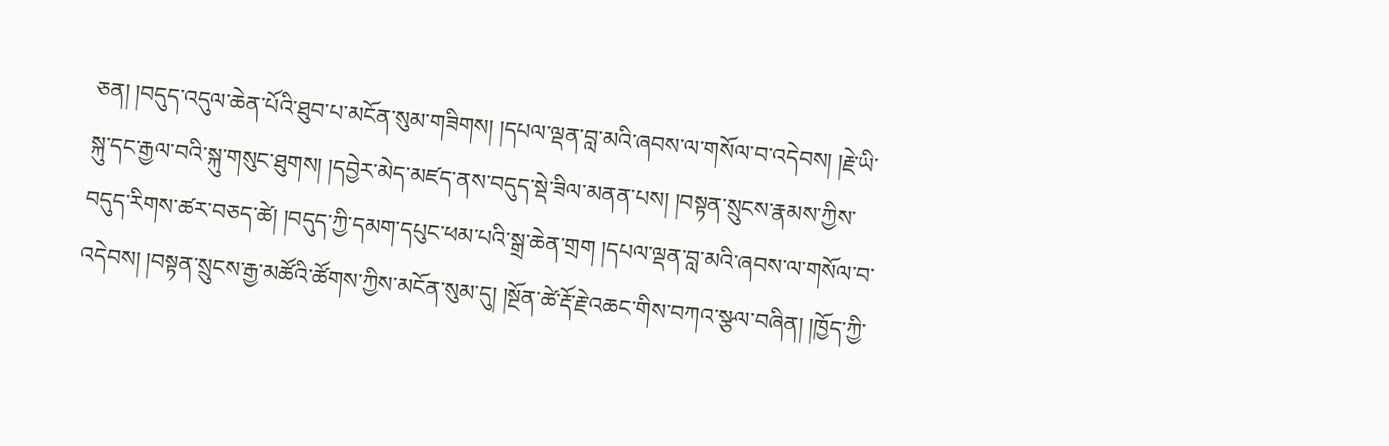ཅན། །བདུད་འདུལ་ཆེན་པོའི་ཐུབ་པ་མངོན་སུམ་གཟིགས། །དཔལ་ལྡན་བླ་མའི་ཞབས་ལ་གསོལ་བ་འདེབས། །རྗེ་ཡི་སྐུ་དང་རྒྱལ་བའི་སྐུ་གསུང་ཐུགས། །དབྱེར་མེད་མཛད་ནས་བདུད་སྡེ་ཟིལ་མནན་པས། །བསྟན་སྲུངས་རྣམས་ཀྱིས་བདུད་རིགས་ཚར་བཅད་ཚེ། །བདུད་ཀྱི་དམག་དཔུང་ཕམ་པའི་སྒྲ་ཆེན་གྲག །དཔལ་ལྡན་བླ་མའི་ཞབས་ལ་གསོལ་བ་འདེབས། །བསྟན་སྲུངས་རྒྱ་མཚོའི་ཚོགས་ཀྱིས་མངོན་སུམ་དུ། །སྔོན་ཚེ་རྡོ་རྗེ་འཆང་གིས་བཀའ་སྩལ་བཞིན། །ཁྱོད་ཀྱི་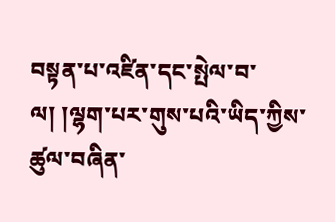བསྟན་པ་འཛིན་དང་སྤེལ་བ་ལ། །ལྷག་པར་གུས་པའི་ཡིད་ཀྱིས་ཚུལ་བཞིན་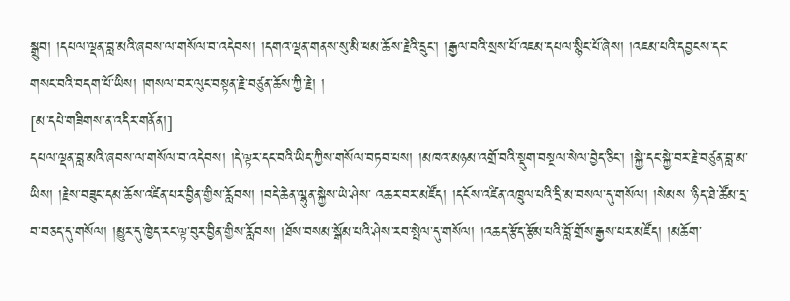སྒྲུབ། །དཔལ་ལྡན་བླ་མའི་ཞབས་ལ་གསོལ་བ་འདེབས། །དགའ་ལྡན་གནས་སུ་མི་ཕམ་ཆོས་རྗེའི་དྲུང་། །རྒྱལ་བའི་སྲས་པོ་འཇམ་དཔལ་སྙིང་པོ་ཞེས། །འཇམ་པའི་དབྱངས་དང་གསང་བའི་བདག་པོ་ཡིས། །གསལ་བར་ལུང་བསྟན་རྗེ་བཙུན་ཆོས་ཀྱི་རྗེ། །
[མ་དཔེ་གཟིགས་ན་འདིར་གནོན།]
དཔལ་ལྡན་བླ་མའི་ཞབས་ལ་གསོལ་བ་འདེབས། །དེ་ལྟར་དང་བའི་ཡིད་ཀྱིས་གསོལ་བཏབ་པས། །མཁའ་མཉམ་འགྲོ་བའི་སྡུག་བསྔལ་སེལ་བྱེད་ཅིང་། །སྐྱེ་དང་སྐྱེ་བར་རྗེ་བཙུན་བླ་མ་ཡིས། །རྗེས་བཟུང་དམ་ཆོས་འཛིན་པར་བྱིན་གྱིས་རློབས། །བདེ་ཆེན་ལྷུན་སྐྱེས་ཡེ་ཤེས་ འཆར་བར་མཛོད། །དངོས་འཛིན་འཁྲུལ་པའི་དྲི་མ་བསལ་དུ་གསོལ། །སེམས ་ཉིད་ཐེ་ཚོམ་དྲ་བ་བཅད་དུ་གསོལ། །མྱུར་དུ་ཁྱེད་རང་ལྟ་བུར་བྱིན་གྱིས་རློབས། །ཐོས་བསམ་སྒོམ་པའི་ཤེས་རབ་སྤེལ་དུ་གསོལ། །འཆད་རྩོད་རྩོམ་པའི་བློ་གྲོས་རྒྱས་པར་མཛོད། །མཆོག་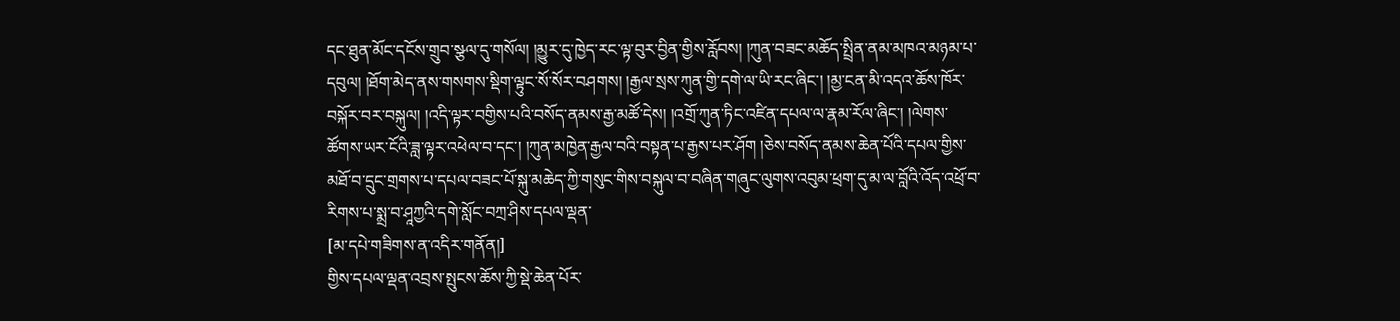དང་ཐུན་མོང་དངོས་གྲུབ་སྩལ་དུ་གསོལ། །མྱུར་དུ་ཁྱེད་རང་ལྟ་བུར་བྱིན་གྱིས་རློབས། །ཀུན་བཟང་མཆོད་སྤྲིན་ནམ་མཁའ་མཉམ་པ་དབུལ། །ཐོག་མེད་ནས་གསགས་སྡིག་ལྟུང་སོ་སོར་བཤགས། །རྒྱལ་སྲས་ཀུན་གྱི་དགེ་ལ་ཡི་རང་ཞིང་། །མྱ་ངན་མི་འདའ་ཆོས་ཁོར་བསྐོར་བར་བསྐུལ། །འདི་ལྟར་བགྱིས་པའི་བསོད་ནམས་རྒྱ་མཚོ་དེས། །འགྲོ་ཀུན་ཏིང་འཛིན་དཔལ་ལ་རྣམ་རོལ་ཞིང་། །ལེགས་ཚོགས་ཡར་ངོའི་ཟླ་ལྟར་འཕེལ་བ་དང་། །ཀུན་མཁྱེན་རྒྱལ་བའི་བསྟན་པ་རྒྱས་པར་ཤོག །ཅེས་བསོད་ནམས་ཆེན་པོའི་དཔལ་གྱིས་མཐོ་བ་དྲུང་གྲགས་པ་དཔལ་བཟང་པོ་སྐུ་མཆེད་ཀྱི་གསུང་གིས་བསྐུལ་བ་བཞིན་གཞུང་ལུགས་འབུམ་ཕྲག་དུ་མ་ལ་བློའི་འོད་འཕྲོ་བ་རིགས་པ་སྨྲ་བ་ཤཱཀྱའི་དགེ་སློང་བཀྲ་ཤིས་དཔལ་ལྡན་
[མ་དཔེ་གཟིགས་ན་འདིར་གནོན།]
གྱིས་དཔལ་ལྡན་འབྲས་སྤུངས་ཆོས་ཀྱི་སྡེ་ཆེན་པོར་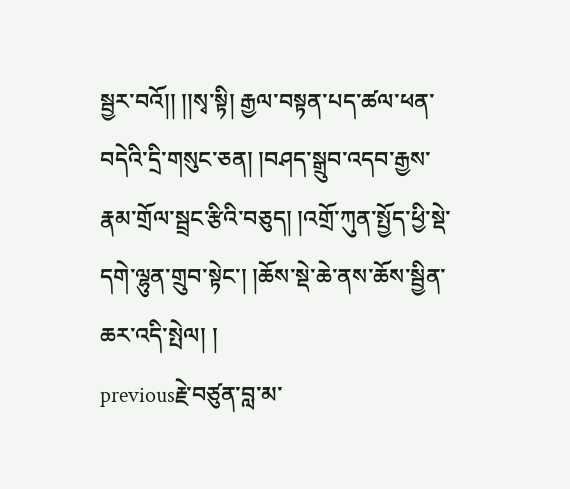སྦྱར་བའོ།། །།སྭ་སྟི། རྒྱལ་བསྟན་པད་ཚལ་ཕན་བདེའི་དྲི་གསུང་ཅན། །བཤད་སྒྲུབ་འདབ་རྒྱས་རྣམ་གྲོལ་སྦྲང་རྩིའི་བཅུད། །འགྲོ་ཀུན་སྤྱོད་ཕྱི་སྡེ་དགེ་ལྷུན་གྲུབ་སྟེང་། །ཆོས་སྡེ་ཆེ་ནས་ཆོས་སྦྱིན་ཆར་འདི་སྤེལ། །
previousརྗེ་བཙུན་བླ་མ་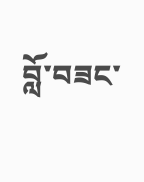བློ་བཟང་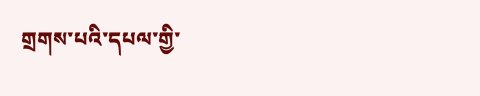གྲགས་པའི་དཔལ་གྱི་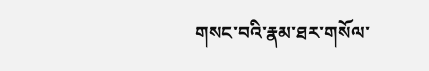གསང་བའི་རྣམ་ཐར་གསོལ་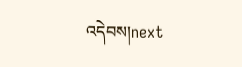འདེབས།next